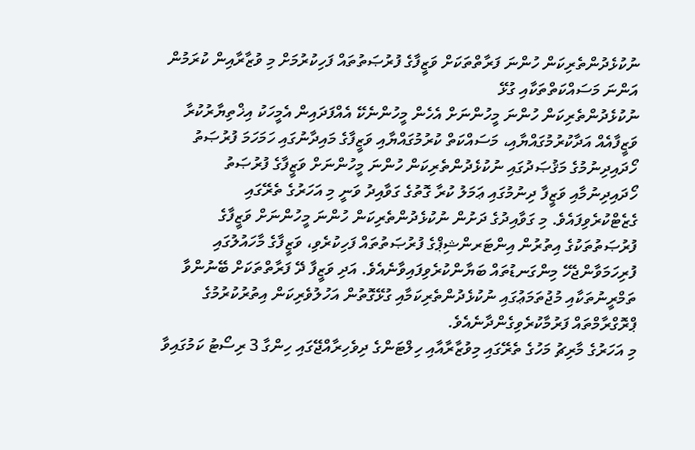ނުކުޅެދުންތެރިކަން ހުންނަ ފަރާތްތަކަށް ވަޒީފާގެ ފުރުޞަތުތައް ފަހިކުރުމަށް މި ވުޒާރާއިން ކުރަމުން އަންނަ މަސައްކަތްތަކާއި ގުޅޭ
ނުކުޅެދުންތެރިކަން ހުންނަ މީހުންނަށް އެހެން މީހުންނެކޭ އެއްފަދައިން އެމީހަކު އިޚްތިޔާރުކުރާ ވަޒީފާއެއް އަދާކުރުމުގައްޔާއި، މަސައްކަތް ކުރުމުގައްޔާއި ވަޒީފާގެ މައިދާނުގައި ހަމަހަމަ ފުރުޞަތު ހޯދައިދިނުމުގެ މަޤުޞަދުގައި ނުކުޅެދުންތެރިކަން ހުންނަ މީހުންނަށް ވަޒީފާގެ ފުރުޞަތު ހޯދައިދިނުމާއި ވަޒީފާ ދިނުމުގައި ޢަމަލު ކުރާ ގޮތުގެ ގަވާއިދު ވަނީ މި އަހަރުގެ ތެރޭގައި ގެޒެޓްކުރެވިފައެވެ. މި ގަވާއިދުގެ ދަށުން ނުކުޅެދުންތެރިކަން ހުންނަ މީހުންނަށް ވަޒީފާގެ ފުރުޞަތުތަކުގެ އިތުރުން އިންޓަރންޝިޕްގެ ފުރުޞަތުތައް ފަހިކުރެވި، ވަޒީފާގެ މާހައުލުގައި ފުރިހަމަވާންޖެހޭ މިންގަނޑުތައް ބަޔާންކުރެވިފައިވާނެއެވެ. އަދި ވަޒީފާ ދޭ ފަރާތްތަކަށް ބޭނުންވާ ތަމްރީނުތަކާއި މުޖުތަމަޢުގައި ނުކުޅެދުންތެރިކަމާއި ގުޅޭގޮތުން އަހުލުވެރިކަން އިތުރުކުރުމުގެ ޕްރޮގްރާމްތައް ފަރުމާކުރެވިގެންދާނެއެވެ.
މި އަހަރުގެ މާރިޗު މަހުގެ ތެރޭގައި މިވުޒާރާއާއި ހިލްޓަންގެ ދިވެހިރާއްޖޭގައި ހިންގާ 3 ރިސޯޓު ކަމުގައިވާ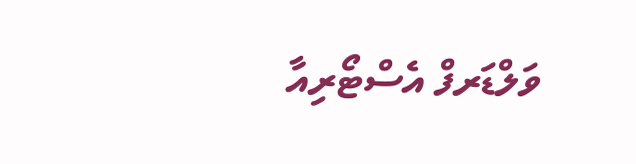ވަލްޑަރފް އެސްޓޯރިއާ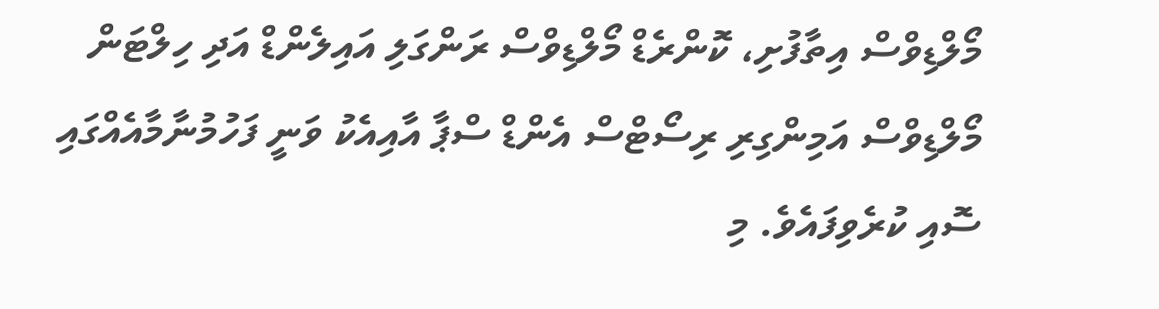މޯލްޑިވްސް އިތާފުށި، ކޮންރެޑް މޯލްޑިވްސް ރަންގަލި އައިލެންޑް އަދި ހިލްޓަން މޯލްޑިވްސް އަމިންގިރި ރިސޯޓްސް އެންޑް ސްޕާ އާއިއެކު ވަނީ ފަހުމުނާމާއެއްގައި ސޮއި ކުރެވިފައެވެ. މި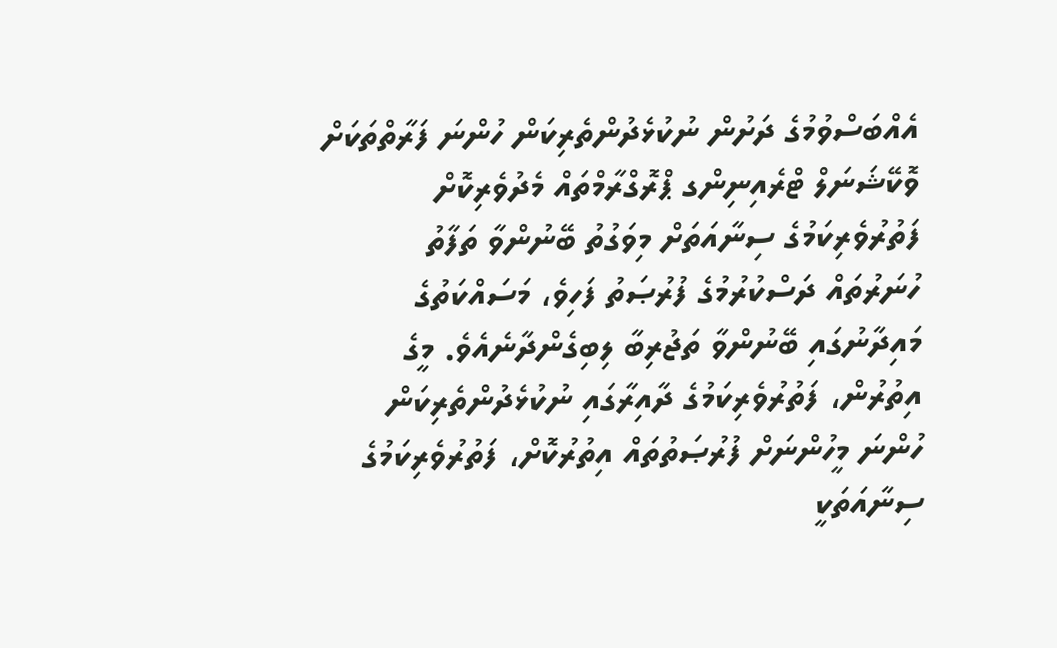އެއްބަސްވުމުގެ ދަށުން ނުކުޅެދުންތެރިކަން ހުންނަ ފަރާތްތަކަށް ވޮކޭޝަނަލް ޓްރެއިނިންގ ޕްރޮގްރާމްތައް މެދުވެރިކޮށް ފަތުރުވެރިކަމުގެ ސިނާއަތަށް މިވަގުތު ބޭނުންވާ ތަފާތު ހުނަރުތައް ދަސްކުރުމުގެ ފުރުޞަތު ފަހިވެ، މަސައްކަތުގެ މައިދާނުގައި ބޭނުންވާ ތަޖުރިބާ ލިބިގެންދާނެއެވެ. މީގެ އިތުރުން، ފަތުރުވެރިކަމުގެ ދާއިރާގައި ނުކުޅެދުންތެރިކަން ހުންނަ މީހުންނަށް ފުރުޞަތުތައް އިތުރުކޮށް، ފަތުރުވެރިކަމުގެ ސިނާއަތަކީ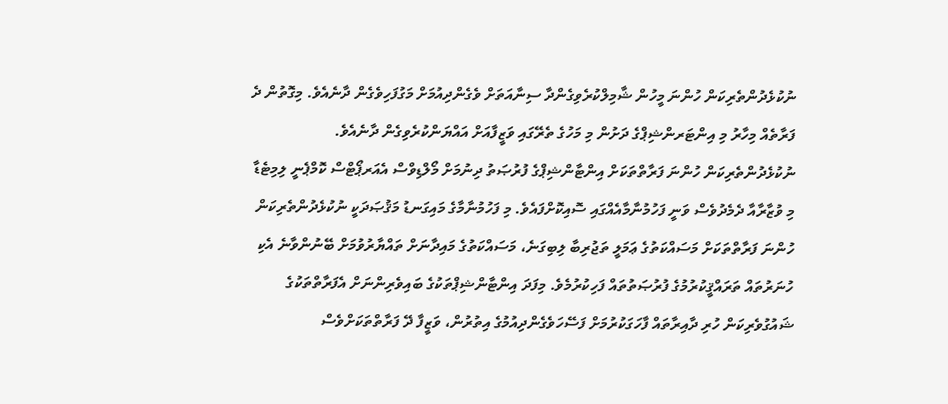ނުކުޅެދުންތެރިކަން ހުންނަ މީހުން ޝާމިލްކުރެވިގެންދާ ސިނާއަތަށް ވެގެންދިއުމަށް މަގުފަހިވެގެން ދާނެއެވެ. މިގޮތުން ދެ ފަރާތެއް މިހާރު މި އިންޓަރންޝިޕްގެ ދަށުން މި މަހުގެ ތެރޭގައި ވަޒީފާއަށް އައްޔަންކުރެވިގެން ދާނެއެވެ.
ނުކުޅެދުންތެރިކަން ހުންނަ ފަރާތްތަކަށް އިންޓާންޝިޕްގެ ފުރުޞަތު ދިނުމަށް މޯލްޑިވްސް އެއަރޕޯޓްސް ކޮމްޕެނީ ލިމިޓެޑާ މި ވުޒާރާއާ ދެމެދުވެސް ވަނީ ފަހުމުނާމާއެއްގައި ސޮއިކޮށްފައެވެ. މި ފަހުމުނާމާގެ މައިގަނޑު މަޤުޞަދަކީ ނުކުޅެދުންތެރިކަން ހުންނަ ފަރާތްތަކަށް މަސައްކަތުގެ ޢަމަލީ ތަޖުރިބާ ލިބިގަނެ، މަސައްކަތުގެ މައިދާނަށް ތައްޔާރުވުމަށް ބޭނުންވާނެ އެކި ހުނަރުތައް ތަރައްޤީކުރުމުގެ ފުރުޞަތުތައް ފަހިކުރުމެވެ. މިފަދަ އިންޓާންޝިޕްތަކުގެ ބައިވެރިންނަށް އެފަރާތްތަކުގެ ޝައުގުވެރިކަން ހުރި ދާއިރާތައް ފާހަގަކުރުމަށް ފަސޭހަވެގެންދިއުމުގެ އިތުރުން، ވަޒީފާ ދޭ ފަރާތްތަކަށްވެސް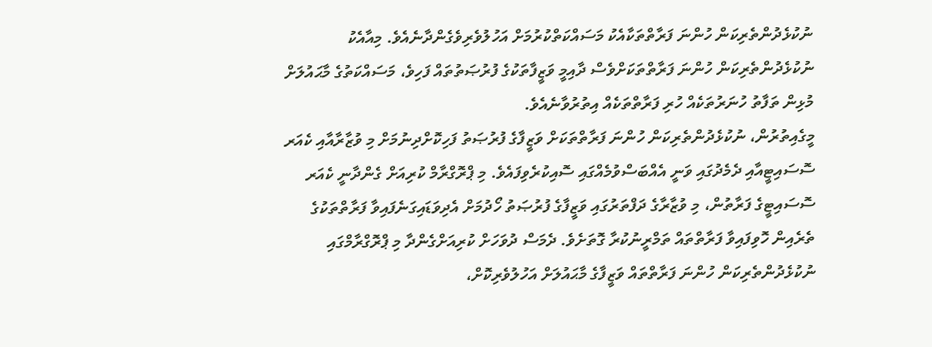ނުކުޅެދުންތެރިކަން ހުންނަ ފަރާތްތަކާއެކު މަސައްކަތްކުރުމަށް އަހުލުވެރިވެގެންދާނެއެވެ. މިއާއެކު ނުކުޅެދުންތެރިކަން ހުންނަ ފަރާތްތަކަށްވެސް ދާއިމީ ވަޒީފާތަކުގެ ފުރުޞަތުތައް ފަހިވެ، މަސައްކަތުގެ މާޙައުލަށް މުޅިން ތަފާތު ހުނަރުތަކެއް ހުރި ފަރާތްތަކެއް އިތުރުވާނެއެވެ.
މީގެއިތުރުން، ނުކުޅެދުންތެރިކަން ހުންނަ ފަރާތްތަކަށް ވަޒީފާގެ ފުރުޞަތު ފަހިކޮށްދިނުމަށް މި ވުޒާރާއާއި ކެއަރ ސޮސައިޓީއާއި ދެމެދުގައި ވަނީ އެއްބަސްވުމެއްގައި ސޮއިކުރެވިފައެވެ. މި ޕްރޮގްރާމް ކުރިއަށް ގެންދާނީ ކެއަރ ސޮސައިޓީގެ ފަރާތުން، މި ވުޒާރާގެ ދަފްތަރުގައި ވަޒީފާގެ ފުރުޞަތު ހޯދުމަށް އެދިވަޑައިގަނެފައިވާ ފަރާތްތަކުގެ ތެރެއިން ހޮވިފައިވާ ފަރާތްތައް ތަމްރީނުކުރާ ގޮތަށެވެ. ދެމަސް ދުވަހަށް ކުރިއަށްގެންދާ މި ޕްރޮގްރާމްގައި ނުކުޅެދުންތެރިކަން ހުންނަ ފަރާތްތައް ވަޒީފާގެ މާޙައުލަށް އަހުލުވެރިކޮށް،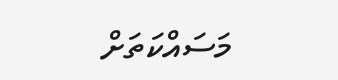މަސައްކަތަށް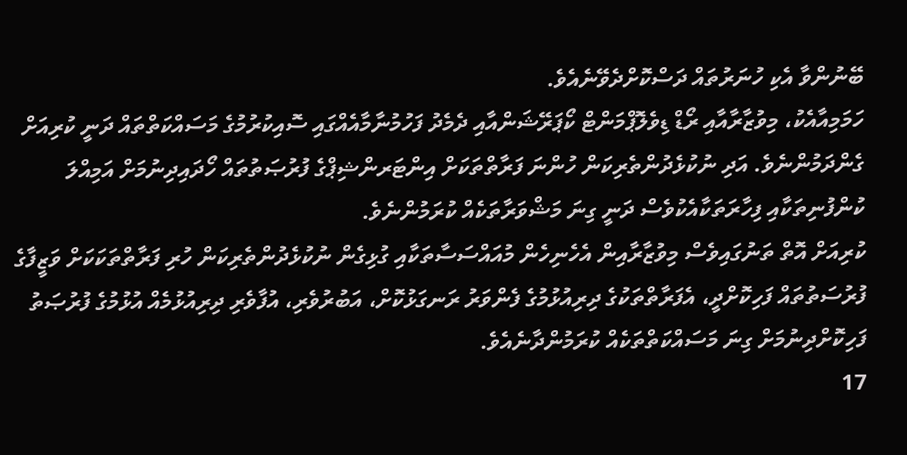ބޭނުންވާ އެކި ހުނަރުތައް ދަސްކޮށްދެވޭނެއެވެ.
ހަމަމިއާއެކު، މިވުޒާރާއާއި ރޯޑް ޑިވެލޮޕްމަންޓް ކޯޕަރޭޝަންއާއި ދެމެދު ފަހުމުނާމާއެއްގައި ސޮއިކުރުމުގެ މަސައްކަތްތައް ދަނީ ކުރިއަށް ގެންދަމުންނެވެ. އަދި ނުކުޅެދުންތެރިކަން ހުންނަ ފަރާތްތަކަށް އިންޓަރންޝިޕްގެ ފުރުޞަތުތައް ހޯދައިދިނުމަށް އަމިއްލަ ކުންފުނިތަކާއި ފިހާރަތަކާއެކުވެސް ދަނީ ގިނަ މަޝްވަރާތަކެއް ކުރަމުންނެވެ.
ކުރިއަށް އޮތް ތަނުގައިވެސް މިވުޒާރާއިން އެހެނިހެން މުއައްސަސާތަކާއި ގުޅިގެން ނުކުޅެދުންތެރިކަން ހުރި ފަރާތްތަކަކަށް ވަޒީފާގެ ފުރުސަތުތައް ފަހިކޮށްދީ، އެފަރާތްތަކުގެ ދިރިއުޅުމުގެ ފެންވަރު ރަނގަޅުކޮށް، އަބުރުވެރި، އުފާވެރި ދިރިއުޅުމެއް އުޅުމުގެ ފުރުޞަތު ފަހިކޮށްދިނުމަށް ގިނަ މަސައްކަތްތަކެއް ކުރަމުންދާނެއެވެ.
17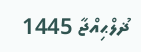ޛުލްޙިއްޖާ 1445